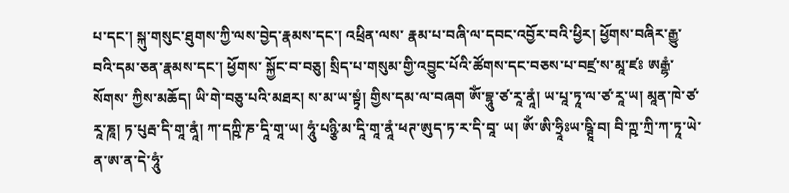པ་དང་། སྐུ་གསུང་ཐུགས་ཀྱི་ལས་བྱེད་རྣམས་དང་། འཕྲིན་ལས་ རྣམ་པ་བཞི་ལ་དབང་འབྱོར་བའི་ཕྱིར། ཕྱོགས་བཞིར་རྒྱུ་བའི་དམ་ཅན་རྣམས་དང་། ཕྱོགས་ སྐྱོང་བ་བཅུ། སྲིད་པ་གསུམ་གྱི་འབྱུང་པོའི་ཚོགས་དང་བཅས་པ་བཛྲ་ས་མཱ་ཛཿ ཨརྒྷཾ་སོགས་ ཀྱིས་མཆོད། ཡི་གེ་བཅུ་པའི་མཐར། ས་མ་ཡ་སྟྭཾ། གྱིས་དམ་ལ་བཞག ༀ་བྷཱུ་ཙ་རཱ་ནཱཾ། ཡ་པཱ་ཏཱ་ལ་ཙ་རཱ་ཡ། མཱན་ཁེ་ཙ་རཱ་ཎཱ། ཏ་པུརྦ་དི་གཱ་ནཱཾ། ཀ་དཀྵི་ཎ་དཱི་གཱ་ཡ། ཧཱུཾ་པཉྩི་མ་དཱི་གཱ་ནཱཾ་ཕཊ་ཨུད་ཏ་ར་དི་བཱ་ ཡ། ༀ་ཨི་ཧྲཱིཿཡ་ཥྚཱི་བ། བི་ཀྵ་ཀྲི་ཀ་ཏཱ་ཡེ་ན་ཨ་ན་དེ་ཧཱུཾ་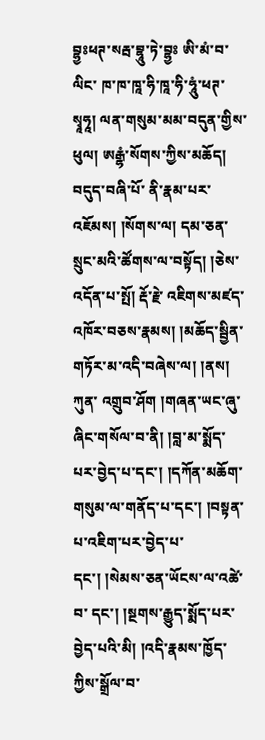བྷྱཿཕཊ་སརྦ་བྷཱུ་ཏེ་བྷྱཿ ཨི་མཾ་བ་ལིང་ ཁ་ཁ་ཁཱ་ཧི་ཁཱ་ཧི་ཧཱུཾ་ཕཊ་སྭཱཧཱ། ལན་གསུམ་མམ་བདུན་གྱིས་ཕུལ། ཨརྒྷཾ་སོགས་ཀྱིས་མཆོད། བདུད་བཞི་པོ་ ནི་རྣམ་པར་འཇོམས། །སོགས་ལ། དམ་ཅན་སྲུང་མའི་ཚོགས་ལ་བསྟོད། །ཅེས་འདོན་པ་སྤོ། རྡོ་རྗེ་ འཇིགས་མཛད་འཁོར་བཅས་རྣམས། །མཆོད་སྦྱིན་གཏོར་མ་འདི་བཞེས་ལ། །ནས། ཀུན་ འགྲུབ་ཤོག །གཞན་ཡང་ཞུ་ཞིང་གསོལ་བ་ནི། །བླ་མ་སྨོད་པར་བྱེད་པ་དང་། །དཀོན་མཆོག་ གསུམ་ལ་གནོད་པ་དང་། །བསྟན་པ་འཇིག་པར་བྱེད་པ་དང་། །སེམས་ཅན་ཡོངས་ལ་འཚེ་བ་ དང་། །སྔགས་རྒྱུད་སྨོད་པར་བྱེད་པའི་མི། །འདི་རྣམས་ཁྱོད་ཀྱིས་སྒྲོལ་བ་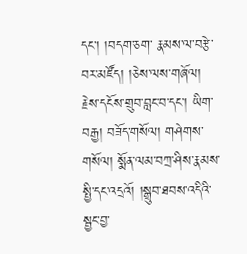དང་། །བདག་ཅག་ རྣམས་ལ་བརྩེ་བར་མཛོད། །ཅེས་ལས་གཞོལ། རྗེས་དངོས་གྲུབ་བླང་བ་དང་། ཡིག་བརྒྱ། བཟོད་གསོལ། གཤེགས་ གསོལ། སྨོན་ལམ་བཀྲ་ཤིས་རྣམས་སྤྱི་དང་འདྲའོ། །སྒྲུབ་ཐབས་འདིའི་སྦྱང་བྱ་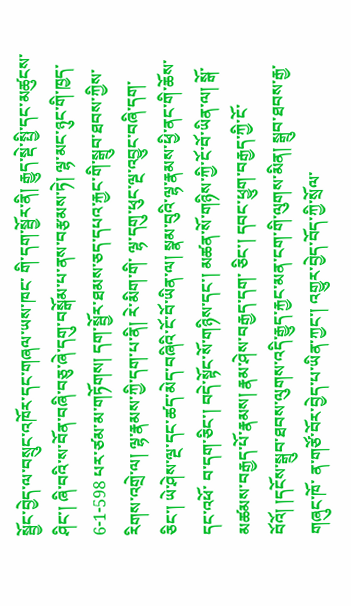སྦྱོང་བྱེད་ལ་བསྲུང་འཁོར་དང་གཞལ་ཡས་ཁང་ གི་དག་སྦྱོར་ནི། རྒྱུད་སྡེ་སྤྱི་དང་མཚུངས་ཤིང་། ཞི་བའི་ས་བོན་བཞི་བཅུ་ཞེ་དགུ་བསྒོམ་པ་ནས་བརྩམས་ཏེ། ལྷ་མང་ཉུང་གི་ཁྱད་ 6-1-598 པར་ཙམ་མ་གཏོགས། དག་སྦྱོར་ཐམས་ཅད་དཔའ་རྐྱང་གི་སྒྲུབ་ཐབས་ཀྱིས་རིགས་འགྲེ་ལ། ལྷ་རྣམས་ཀྱི་དག་པ་ནི། རེ་མིག་གི་ ལྷ་དགུ་ཕུང་ལྔ་འབྱུང་བཞི་དག་ཅིང་། ཡེ་ཤེས་ལྔ་དང་ཚད་མེད་བཞིའི་ངོ་བོ་ཡིན་ལ། སྣམ་བུའི་ལྷ་རྣམས་ཕྱི་ནང་གི་ཆོས་དང་འཕོ་ བ་དག་ཅིང་། བདེ་སྟོང་སོ་གཉིས་དང་། མཚན་སོ་གཉིས་ཀྱི་ངོ་བོ་ཡིན་ལ། སྒོ་མཚམས་བརྒྱད་པོ་རྣམས། རྣམ་ཤེས་བརྒྱད་དག་ ཅིང་། དབང་ཕྱུག་བརྒྱད་ཀྱི་ངོ་བོའོ། །དངོས་སྒྲུབ་ཐབས་ལུགས་འདི་རྒྱུད་རྐྱང་མན་ངག་གི་ལུགས་མིན། སྒྲུབ་ཐབས་རྒྱ་གཞུང་ཁོ་ ན་གཙོ་བོར་བྱེད་པ་ཡིན་ཀྱང་། འགྱུར་བྱེད་བོད་ཀྱི་སྲོལ་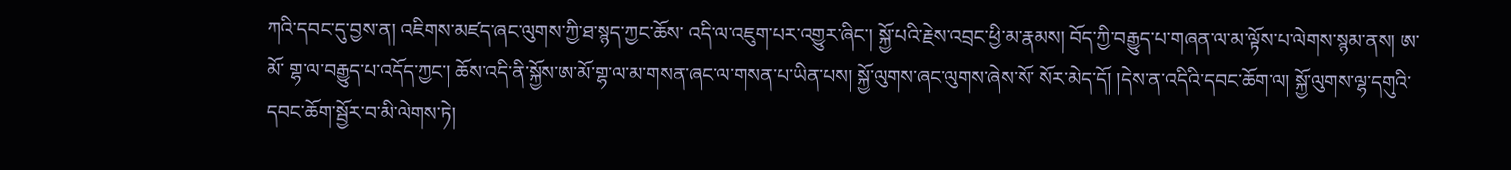ཀའི་དབང་དུ་བྱས་ན། འཇིགས་མཛད་ཞང་ལུགས་ཀྱི་ཐ་སྙད་ཀྱང་ཆོས་ འདི་ལ་འཇུག་པར་འགྱུར་ཞིང་། སྐྱོ་པའི་རྗེས་འབྲང་ཕྱི་མ་རྣམས། བོད་ཀྱི་བརྒྱུད་པ་གཞན་ལ་མ་ལྟོས་པ་ལེགས་སྙམ་ནས། ཨ་མོ་ གྷ་ལ་བརྒྱུད་པ་འདོད་ཀྱང་། ཆོས་འདི་ནི་སྐྱོས་ཨ་མོ་གྷ་ལ་མ་གསན་ཞང་ལ་གསན་པ་ཡིན་པས། སྐྱོ་ལུགས་ཞང་ལུགས་ཞེས་སོ་ སོར་མེད་དོ། །དེས་ན་འདིའི་དབང་ཆོག་ལ། སྐྱོ་ལུགས་ལྷ་དགུའི་དབང་ཆོག་སྦྱོར་བ་མི་ལེགས་ཏེ།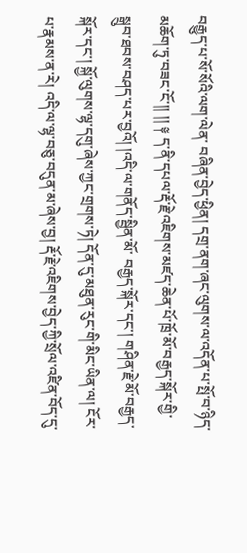བརྒྱུད་པ་སོ་སོའི་ལག་ལེན་ བཞིན་བྱེད་ཕྱིན། དགྲ་ནག་ཞང་ལུགས་ལ་འདོན་པ་སྤོ་བ་ཉིད་མཆོག་ཏུ་བཟང་ངོ་།། །། ༈ ད་ནི་དཔལ་རྡོ་རྗེ་འཇིགས་མཛད་ཆེན་པོ་ཁྲོ་མོ་བརྒྱད་སྐོར་གྱི་སྒྲུབ་ཐབས་བཤད་པར་བྱའོ། །འདི་ལ་གནོད་སྦྱིན་མོ་ བརྒྱད་སྐོར་དང་། གཤིན་རྗེ་མོ་བརྒྱད་སྐོར་དང་། སྐྱོ་ལུགས་ལྷ་དགུ་ཞེས་ཀྱང་གྲགས་ཏེ། དོན་དུ་མཐུན་རུང་གི་མིང་ཡིན་ལ། ངོར་ པ་རྣམས་ན་རེ། འདི་ལ་ལྷ་བཅུ་བདུན་མ་ཞེས་བྱ། རྡོ་རྗེ་འཇིགས་བྱེད་ཀྱི་སྲོལ་འཛིན་བོད་དུ་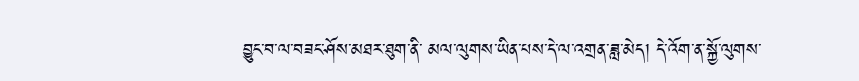བྱུང་བ་ལ་བཟང་ཤོས་མཐར་ཐུག་ནི་ མལ་ལུགས་ཡིན་པས་དེ་ལ་འགྲན་ཟླ་མེད། དེ་འོག་ན་སྐྱོ་ལུགས་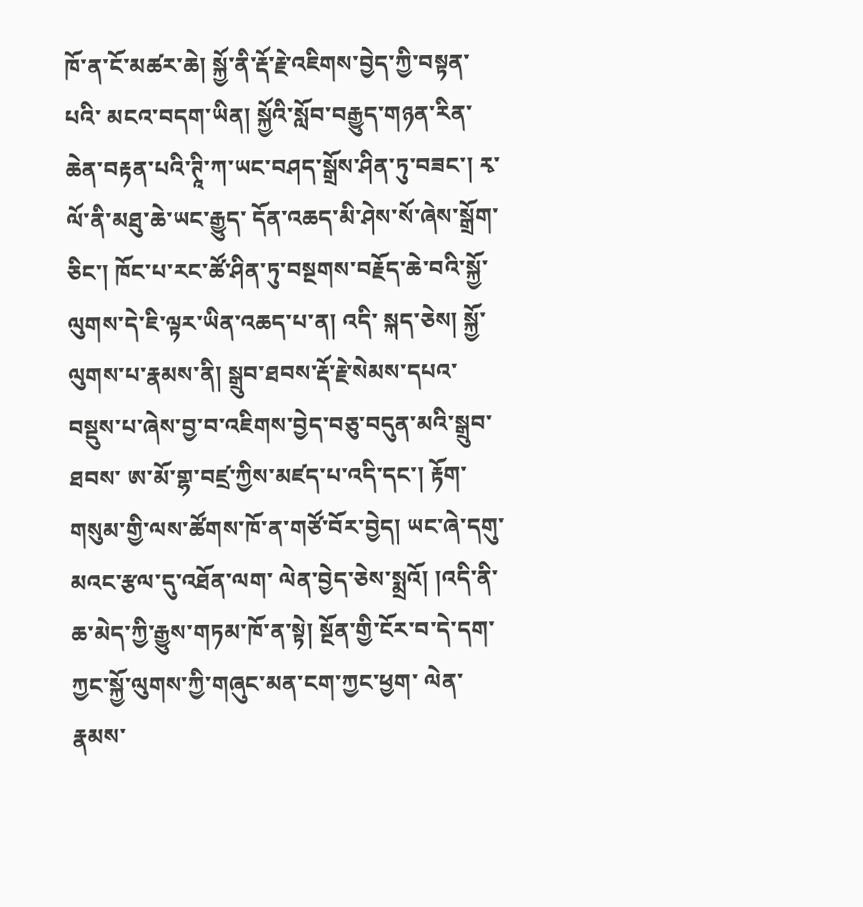ཁོ་ན་ངོ་མཚར་ཆེ། སྐྱོ་ནི་རྡོ་རྗེ་འཇིགས་བྱེད་ཀྱི་བསྟན་པའི་ མངའ་བདག་ཡིན། སྐྱོའི་སློབ་བརྒྱུད་གཉན་རིན་ཆེན་བརྟན་པའི་ཊཱི་ཀ་ཡང་བཤད་སྒྲོས་ཤིན་ཏུ་བཟང་། རྭ་ལོ་ནི་མཐུ་ཆེ་ཡང་རྒྱུད་ དོན་འཆད་མི་ཤེས་སོ་ཞེས་སྒྲོག་ཅིང་། ཁོང་པ་རང་ཚོ་ཤིན་ཏུ་བསྔགས་བརྗོད་ཆེ་བའི་སྐྱོ་ལུགས་དེ་ཇི་ལྟར་ཡིན་འཆད་པ་ན། འདི་ སྐད་ཅེས། སྐྱོ་ལུགས་པ་རྣམས་ནི། སྒྲུབ་ཐབས་རྡོ་རྗེ་སེམས་དཔའ་བསྡུས་པ་ཞེས་བྱ་བ་འཇིགས་བྱེད་བཅུ་བདུན་མའི་སྒྲུབ་ཐབས་ ཨ་མོ་གྷ་བཛྲ་ཀྱིས་མཛད་པ་འདི་དང་། རྟོག་གསུམ་གྱི་ལས་ཚོགས་ཁོ་ན་གཙོ་བོར་བྱེད། ཡང་ཞེ་དགུ་མའང་རྩལ་དུ་འཐོན་ལག་ ལེན་བྱེད་ཅེས་སྨྲའོ། །འདི་ནི་ཆ་མེད་ཀྱི་རྒྱུས་གཏམ་ཁོ་ན་སྟེ། སྔོན་གྱི་ངོར་བ་དེ་དག་ཀྱང་སྐྱོ་ལུགས་ཀྱི་གཞུང་མན་ངག་ཀྱང་ཕྱག་ ལེན་རྣམས་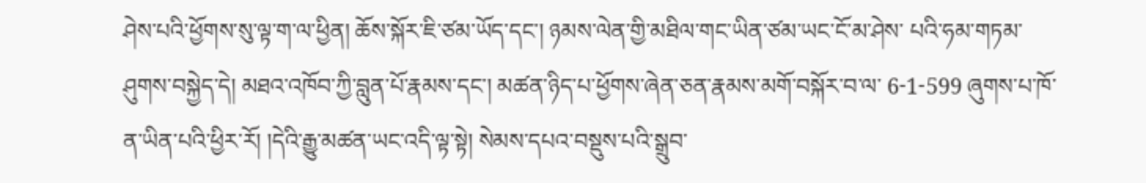ཤེས་པའི་ཕྱོགས་སུ་ལྟ་ག་ལ་ཕྱིན། ཆོས་སྐོར་ཇི་ཙམ་ཡོད་དང་། ཉམས་ལེན་གྱི་མཐིལ་གང་ཡིན་ཙམ་ཡང་ངོ་མ་ཤེས་ པའི་ཧམ་གཏམ་ཤུགས་བསྐྱེད་དེ། མཐའ་འཁོབ་ཀྱི་བླུན་པོ་རྣམས་དང་། མཚན་ཉིད་པ་ཕྱོགས་ཞེན་ཅན་རྣམས་མགོ་བསྐོར་བ་ལ་ 6-1-599 ཞུགས་པ་ཁོ་ན་ཡིན་པའི་ཕྱིར་རོ། །དེའི་རྒྱུ་མཚན་ཡང་འདི་ལྟ་སྟེ། སེམས་དཔའ་བསྡུས་པའི་སྒྲུབ་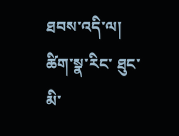ཐབས་འདི་ལ། ཚིག་སྣ་རིང་ ཐུང་མི་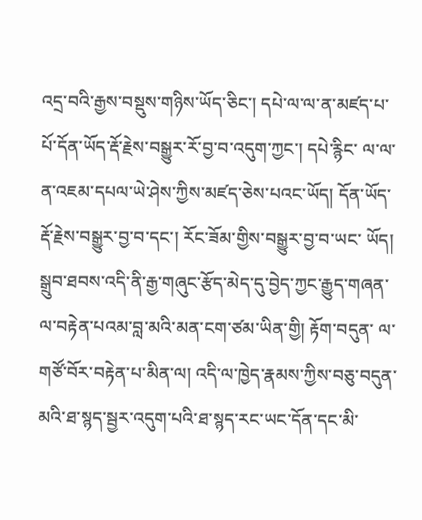འདྲ་བའི་རྒྱས་བསྡུས་གཉིས་ཡོད་ཅིང་། དཔེ་ལ་ལ་ན་མཛད་པ་པོ་དོན་ཡོད་རྡོ་རྗེས་བསྒྱུར་རོ་བྱ་བ་འདུག་ཀྱང་། དཔེ་རྙིང་ ལ་ལ་ན་འཇམ་དཔལ་ཡེ་ཤེས་ཀྱིས་མཛད་ཅེས་པའང་ཡོད། དོན་ཡོད་རྡོ་རྗེས་བསྒྱུར་བྱ་བ་དང་། རོང་ཟོམ་གྱིས་བསྒྱུར་བྱ་བ་ཡང་ ཡོད། སྒྲུབ་ཐབས་འདི་ནི་རྒྱ་གཞུང་རྩོད་མེད་དུ་བྱེད་ཀྱང་རྒྱུད་གཞན་ལ་བརྟེན་པའམ་བླ་མའི་མན་ངག་ཙམ་ཡིན་གྱི། རྟོག་བདུན་ ལ་གཙོ་བོར་བརྟེན་པ་མིན་ལ། འདི་ལ་ཁྱེད་རྣམས་ཀྱིས་བཅུ་བདུན་མའི་ཐ་སྙད་སྦྱར་འདུག་པའི་ཐ་སྙད་རང་ཡང་དོན་དང་མི་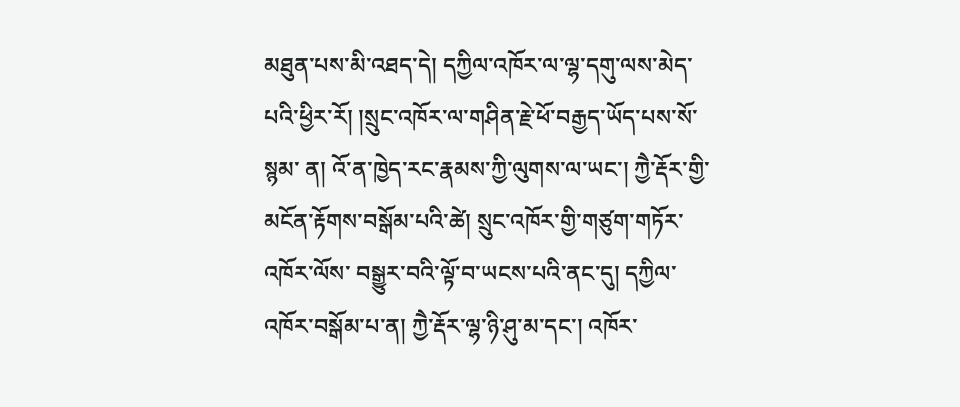མཐུན་པས་མི་འཐད་དེ། དཀྱིལ་འཁོར་ལ་ལྷ་དགུ་ལས་མེད་པའི་ཕྱིར་རོ། །སྲུང་འཁོར་ལ་གཤིན་རྗེ་ཕོ་བརྒྱད་ཡོད་པས་སོ་སྙམ་ ན། འོ་ན་ཁྱེད་རང་རྣམས་ཀྱི་ལུགས་ལ་ཡང་། ཀྱཻ་རྡོར་གྱི་མངོན་རྟོགས་བསྒོམ་པའི་ཚེ། སྲུང་འཁོར་གྱི་གཙུག་གཏོར་འཁོར་ལོས་ བསྒྱུར་བའི་ལྟོ་བ་ཡངས་པའི་ནང་དུ། དཀྱིལ་འཁོར་བསྒོམ་པ་ན། ཀྱཻ་རྡོར་ལྷ་ཉི་ཤུ་མ་དང་། འཁོར་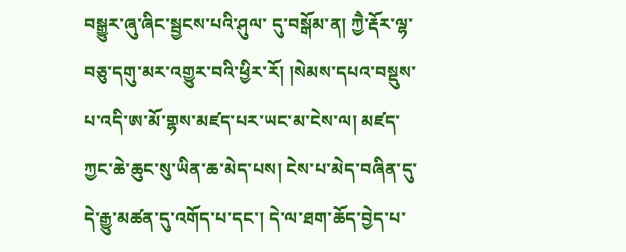བསྒྱུར་ཞུ་ཞིང་སྦྱངས་པའི་ཤུལ་ དུ་བསྒོམ་ན། ཀྱཻ་རྡོར་ལྷ་བཅུ་དགུ་མར་འགྱུར་བའི་ཕྱིར་རོ། །སེམས་དཔའ་བསྡུས་པ་འདི་ཨ་མོ་གྷས་མཛད་པར་ཡང་མ་ངེས་ལ། མཛད་ཀྱང་ཆེ་ཆུང་སུ་ཡིན་ཆ་མེད་པས། ངེས་པ་མེད་བཞིན་དུ་དེ་རྒྱུ་མཚན་དུ་འགོད་པ་དང་། དེ་ལ་ཐག་ཆོད་བྱེད་པ་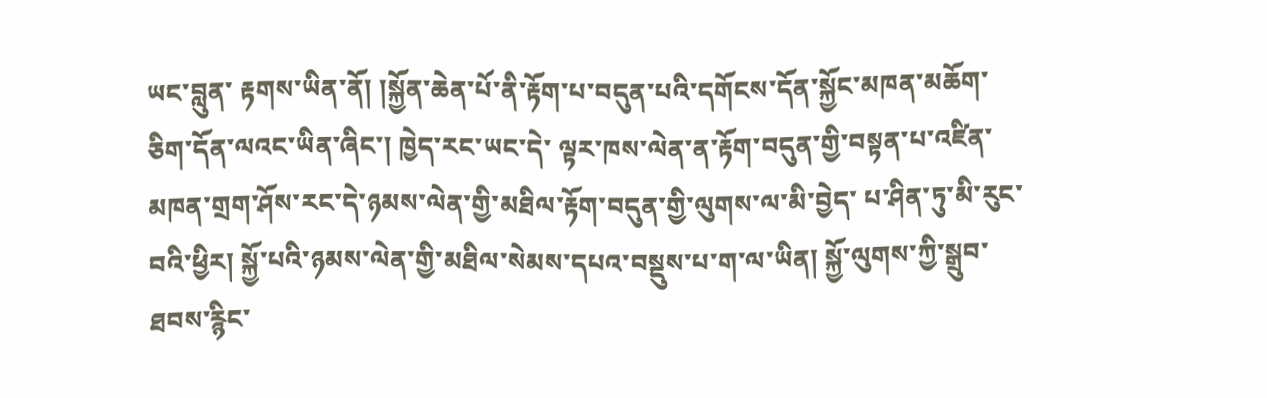ཡང་བླུན་ རྟགས་ཡིན་ནོ། །སྐྱོན་ཆེན་པོ་ནི་རྟོག་པ་བདུན་པའི་དགོངས་དོན་སྐྱོང་མཁན་མཆོག་ཅིག་དོན་ལའང་ཡིན་ཞིང་། ཁྱེད་རང་ཡང་དེ་ ལྟར་ཁས་ལེན་ན་རྟོག་བདུན་གྱི་བསྟན་པ་འཛིན་མཁན་གྲག་ཤོས་རང་དེ་ཉམས་ལེན་གྱི་མཐིལ་རྟོག་བདུན་གྱི་ལུགས་ལ་མི་བྱེད་ པ་ཤིན་ཏུ་མི་རུང་བའི་ཕྱིར། སྐྱོ་པའི་ཉམས་ལེན་གྱི་མཐིལ་སེམས་དཔའ་བསྡུས་པ་ག་ལ་ཡིན། སྐྱོ་ལུགས་ཀྱི་སྒྲུབ་ཐབས་རྙིང་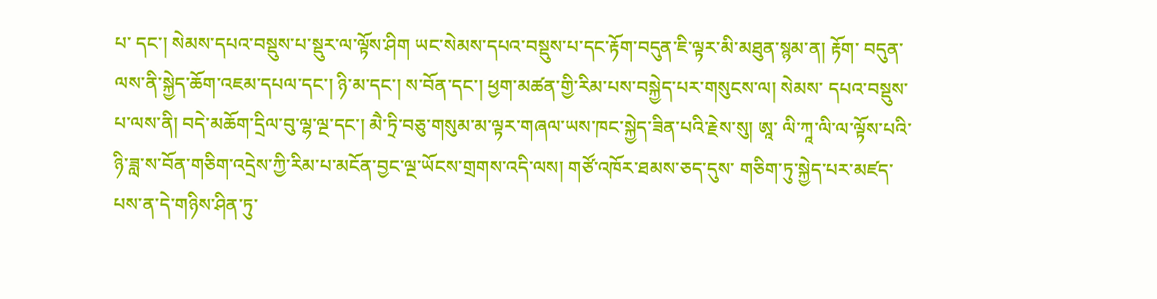པ་ དང་། སེམས་དཔའ་བསྡུས་པ་སྡུར་ལ་ལྟོས་ཤིག ཡང་སེམས་དཔའ་བསྡུས་པ་དང་རྟོག་བདུན་ཇི་ལྟར་མི་མཐུན་སྙམ་ན། རྟོག་ བདུན་ལས་ནི་སྐྱེད་ཆོག་འཇམ་དཔལ་དང་། ཉི་མ་དང་། ས་བོན་དང་། ཕྱག་མཚན་གྱི་རིམ་པས་བསྐྱེད་པར་གསུངས་ལ། སེམས་ དཔའ་བསྡུས་པ་ལས་ནི། བདེ་མཆོག་དྲིལ་བུ་ལྷ་ལྔ་དང་། མཻ་ཏྲི་བཅུ་གསུམ་མ་ལྟར་གཞལ་ཡས་ཁང་སྐྱེད་ཟིན་པའི་རྗེས་སུ། ཨཱ་ ལི་ཀཱ་ལི་ལ་ལྟོས་པའི་ཉི་ཟླ་ས་བོན་གཅིག་འདྲེས་ཀྱི་རིམ་པ་མངོན་བྱང་ལྔ་ཡོངས་གྲགས་འདི་ལས། གཙོ་འཁོར་ཐམས་ཅད་དུས་ གཅིག་ཏུ་སྐྱེད་པར་མཛད་པས་ན་དེ་གཉིས་ཤིན་ཏུ་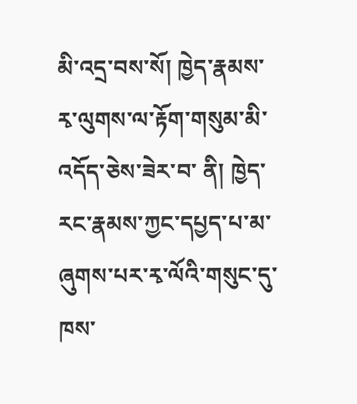མི་འདྲ་བས་སོ། ཁྱེད་རྣམས་རྭ་ལུགས་ལ་རྟོག་གསུམ་མི་འདོད་ཅེས་ཟེར་བ་ ནི། ཁྱེད་རང་རྣམས་ཀྱང་དཔྱད་པ་མ་ཞུགས་པར་རྭ་ལོའི་གསུང་དུ་ཁས་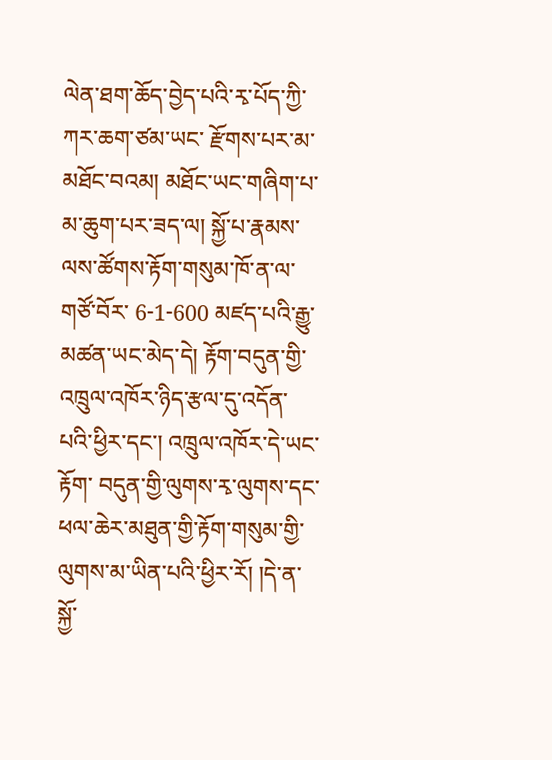ལེན་ཐག་ཆོད་བྱེད་པའི་རྭ་པོད་ཀྱི་ཀར་ཆག་ཙམ་ཡང་ རྫོགས་པར་མ་མཐོང་བའམ། མཐོང་ཡང་གཞིག་པ་མ་ཆུག་པར་ཟད་ལ། སྐྱོ་པ་རྣམས་ལས་ཚོགས་རྟོག་གསུམ་ཁོ་ན་ལ་གཙོ་བོར་ 6-1-600 མཛད་པའི་རྒྱུ་མཚན་ཡང་མེད་དེ། རྟོག་བདུན་གྱི་འཁྲུལ་འཁོར་ཉིད་རྩལ་དུ་འདོན་པའི་ཕྱིར་དང་། འཁྲུལ་འཁོར་དེ་ཡང་རྟོག་ བདུན་གྱི་ལུགས་རྭ་ལུགས་དང་ཕལ་ཆེར་མཐུན་གྱི་རྟོག་གསུམ་གྱི་ལུགས་མ་ཡིན་པའི་ཕྱིར་རོ། །དེ་ན་སྐྱོ་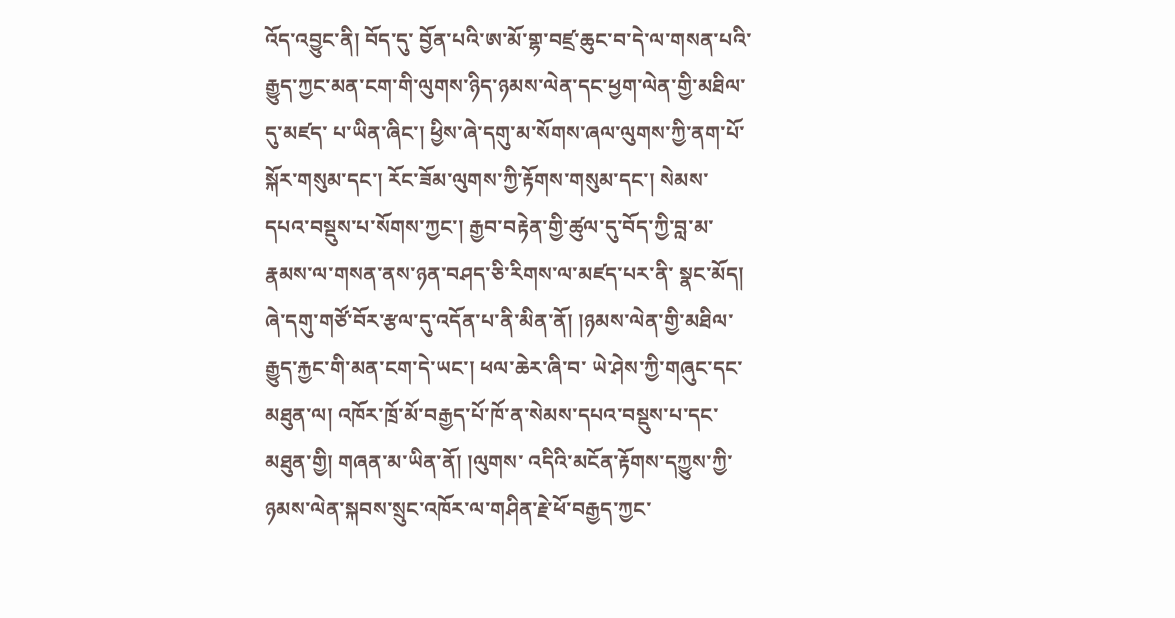འོད་འབྱུང་ནི། བོད་དུ་ བྱོན་པའི་ཨ་མོ་གྷ་བཛྲ་ཆུང་བ་དེ་ལ་གསན་པའི་རྒྱུད་ཀྱང་མན་ངག་གི་ལུགས་ཉིད་ཉམས་ལེན་དང་ཕྱག་ལེན་གྱི་མཐིལ་དུ་མཛད་ པ་ཡིན་ཞིང་། ཕྱིས་ཞེ་དགུ་མ་སོགས་ཞལ་ལུགས་ཀྱི་ནག་པོ་སྐོར་གསུམ་དང་། རོང་ཟོམ་ལུགས་ཀྱི་རྟོགས་གསུམ་དང་། སེམས་ དཔའ་བསྡུས་པ་སོགས་ཀྱང་། རྒྱབ་བརྟེན་གྱི་ཚུལ་དུ་བོད་ཀྱི་བླ་མ་རྣམས་ལ་གསན་ནས་ཉན་བཤད་ཅི་རིགས་ལ་མཛད་པར་ནི་ སྣང་མོད། ཞེ་དགུ་གཙོ་བོར་རྩལ་དུ་འདོན་པ་ནི་མིན་ནོ། །ཉམས་ལེན་གྱི་མཐིལ་རྒྱུད་རྐྱང་གི་མན་ངག་དེ་ཡང་། ཕལ་ཆེར་ཞི་བ་ ཡེ་ཤེས་ཀྱི་གཞུང་དང་མཐུན་ལ། འཁོར་ཁྲོ་མོ་བརྒྱད་པོ་ཁོ་ན་སེམས་དཔའ་བསྡུས་པ་དང་མཐུན་གྱི། གཞན་མ་ཡིན་ནོ། །ལུགས་ འདིའི་མངོན་རྟོགས་དཀྱུས་ཀྱི་ཉམས་ལེན་སྐབས་སྲུང་འཁོར་ལ་གཤིན་རྗེ་ཕོ་བརྒྱད་ཀྱང་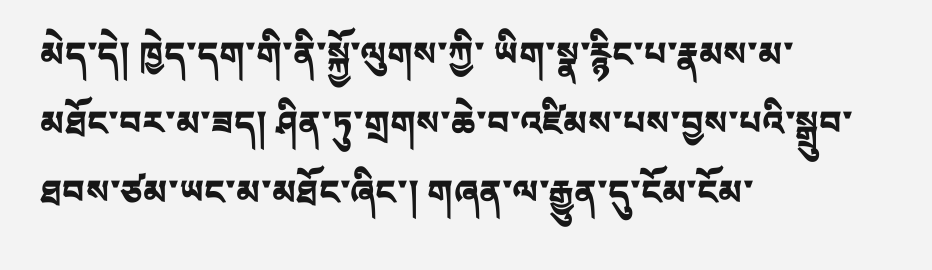མེད་དེ། ཁྱེད་དག་གི་ནི་སྐྱོ་ལུགས་ཀྱི་ ཡིག་སྣ་རྙིང་པ་རྣམས་མ་མཐོང་བར་མ་ཟད། ཤིན་ཏུ་གྲགས་ཆེ་བ་འཛིམས་པས་བྱས་པའི་སྒྲུབ་ཐབས་ཙམ་ཡང་མ་མཐོང་ཞིང་། གཞན་ལ་རྒྱུན་དུ་ངོམ་ངོམ་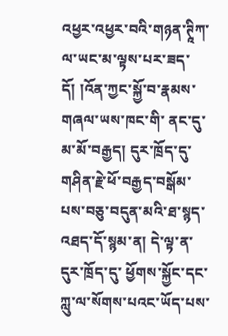འཕྱར་འཕྱར་བའི་གཉན་ཊཱིཀ་ལ་ཡང་མ་ལྟས་པར་ཟད་དོ། །འོན་ཀྱང་སྐྱོ་བ་རྣམས་གཞལ་ཡས་ཁང་གི་ ནང་དུ་མ་མོ་བརྒྱད། དུར་ཁྲོད་དུ་གཤིན་རྗེ་ཕོ་བརྒྱད་བསྒོམ་པས་བཅུ་བདུན་མའི་ཐ་སྙད་འཐད་དོ་སྙམ་ན། དེ་ལྟ་ན་དུར་ཁྲོད་དུ་ ཕྱོགས་སྐྱོང་དང་ཀླུ་ལ་སོགས་པའང་ཡོད་པས་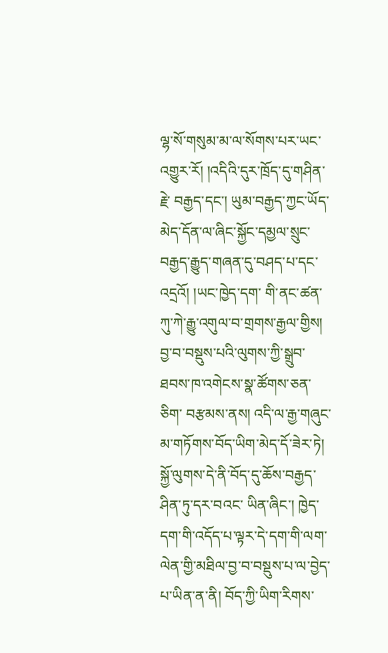ལྷ་སོ་གསུམ་མ་ལ་སོགས་པར་ཡང་འགྱུར་རོ། །འདིའི་དུར་ཁྲོད་དུ་གཤིན་རྗེ་ བརྒྱད་དང་། ཡུམ་བརྒྱད་ཀྱང་ཡོད་མེད་དོན་ལ་ཞིང་སྐྱོང་དམྱལ་སྲུང་བརྒྱད་རྒྱུད་གཞན་དུ་བཤད་པ་དང་འདྲའོ། །ཡང་ཁྱེད་དག་ གི་ནང་ཚན་ཀུ་ཀེ་རྒྱུ་འགུལ་བ་གྲགས་རྒྱལ་གྱིས། བྱ་བ་བསྡུས་པའི་ལུགས་ཀྱི་སྒྲུབ་ཐབས་ཁ་འགེངས་སྣ་ཚོགས་ཅན་ཅིག་ བརྩམས་ནས། འདི་ལ་རྒྱ་གཞུང་མ་གཏོགས་བོད་ཡིག་མེད་དོ་ཟེར་ཏེ། སྐྱོ་ལུགས་དེ་ནི་བོད་དུ་ཆོས་བརྒྱད་ཤིན་ཏུ་དར་བའང་ ཡིན་ཞིང་། ཁྱེད་དག་གི་འདོད་པ་ལྟར་དེ་དག་གི་ལག་ལེན་གྱི་མཐིལ་བྱ་བ་བསྡུས་པ་ལ་བྱེད་པ་ཡིན་ན་ནི། བོད་ཀྱི་ཡིག་རིགས་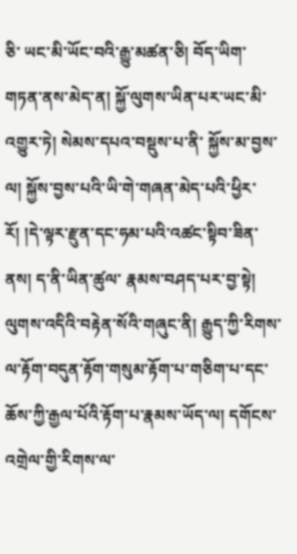ཅི་ ཡང་མི་ཡོང་བའི་རྒྱུ་མཚན་ཅི། བོད་ཡིག་གཏན་ནས་མེད་ན། སྐྱོ་ལུགས་ཡིན་པར་ཡང་མི་འགྱུར་ཏེ། སེམས་དཔའ་བསྡུས་པ་ནི་ སྐྱོས་མ་བྱས་ལ། སྐྱོས་བྱས་པའི་ཡི་གེ་གཞན་མེད་པའི་ཕྱིར་རོ། །དེ་ལྟར་རྫུན་དང་ཧམ་པའི་འཚང་སྟིབ་ཟིན་ནས། ད་ནི་ཡིན་ཚུལ་ རྣམས་བཤད་པར་བྱ་སྟེ། ལུགས་འདིའི་བརྟེན་སོའི་གཞུང་ནི། རྒྱུད་ཀྱི་རིགས་ལ་རྟོག་བདུན་རྟོག་གསུམ་རྟོག་པ་གཅིག་པ་དང་ ཆོས་ཀྱི་རྒྱལ་པོའི་རྟོག་པ་རྣམས་ཡོད་ལ། དགོངས་འགྲེལ་གྱི་རིགས་ལ་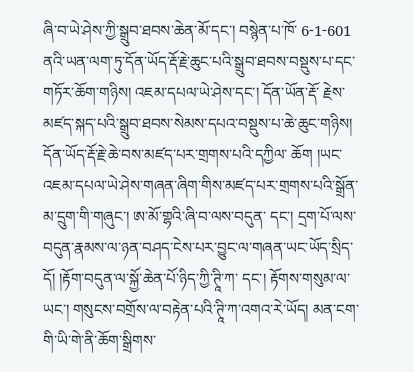ཞི་བ་ཡེ་ཤེས་ཀྱི་སྒྲུབ་ཐབས་ཆེན་མོ་དང་། བསྙེན་པ་ཁོ་ 6-1-601 ནའི་ཡན་ལག་ཏུ་དོན་ཡོད་རྡོ་རྗེ་ཆུང་པའི་སྒྲུབ་ཐབས་བསྡུས་པ་དང་གཏོར་ཆོག་གཉིས། འཇམ་དཔལ་ཡེ་ཤེས་དང་། དོན་ཡོན་རྡོ་ རྗེས་མཛད་སྐད་པའི་སྒྲུབ་ཐབས་སེམས་དཔའ་བསྡུས་པ་ཆེ་ཆུང་གཉིས། དོན་ཡོད་རྡོ་རྗེ་ཆེ་བས་མཛད་པར་གྲགས་པའི་དཀྱིལ་ ཆོག །ཡང་འཇམ་དཔལ་ཡེ་ཤེས་གཞན་ཞིག་གིས་མཛད་པར་གྲགས་པའི་སྒྲོན་མ་དྲུག་གི་གཞུང་། ཨ་མོ་གྷའི་ཞི་བ་ལས་བདུན་ དང་། དྲག་པོ་ལས་བདུན་རྣམས་ལ་ཉན་བཤད་ངེས་པར་བྱུང་ལ་གཞན་ཡང་ཡོད་སྲིད་དོ། །རྟོག་བདུན་ལ་སྐྱོ་ཆེན་པོ་ཉིད་ཀྱི་ཊཱི་ཀ་ དང་། རྟོགས་གསུམ་ལ་ཡང་། གསུངས་བགྲོས་ལ་བརྟེན་པའི་ཊཱི་ཀ་འགའ་རེ་ཡོད། མན་ངག་གི་ཡི་གེ་ནི་ཆོག་སྒྲིགས་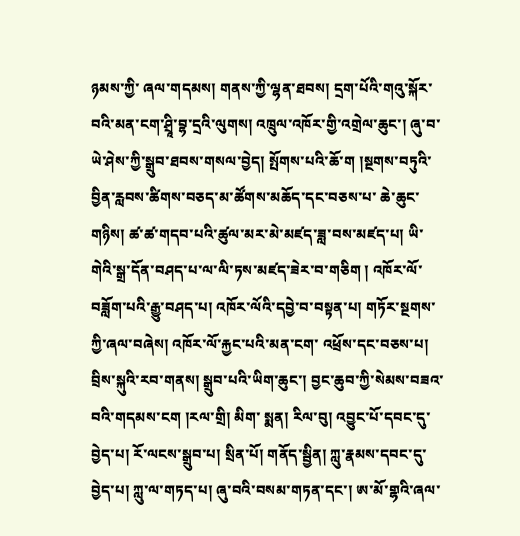ཉམས་ཀྱི་ ཞལ་གདམས། གནས་ཀྱི་ལྷན་ཐབས། དྲག་པོའི་གའུ་སྐོར་བའི་མན་ངག་ཤྲཱི་བྷ་དྲའི་ལུགས། འཁྲུལ་འཁོར་གྱི་འགྲེལ་ཆུང་། ཞུ་བ་ ཡེ་ཤེས་ཀྱི་སྒྲུབ་ཐབས་གསལ་བྱེད། སྤོགས་པའི་ཆོ་ག །སྔགས་བཏུའི་བྱིན་རླབས་ཚིགས་བཅད་མ་ཚོགས་མཆོད་དང་བཅས་པ་ ཆེ་ཆུང་གཉིས། ཚ་ཚ་གདབ་པའི་ཚུལ་མར་མེ་མཛད་ཟླ་བས་མཛད་པ། ཡི་གེའི་སྒྲ་དོན་བཤད་པ་ལ་ལི་ཏས་མཛད་ཟེར་བ་གཅིག ། འཁོར་ལོ་བཟློག་པའི་རྒྱུ་བཤད་པ། འཁོར་ལོའི་དབྱེ་བ་བསྟན་པ། གཏོར་སྔགས་ཀྱི་ཞལ་བཞེས། འཁོར་ལོ་རྐྱང་པའི་མན་ངག་ འཕྲོས་དང་བཅས་པ། བྲིས་སྐུའི་རབ་གནས། སྒྲུབ་པའི་ཡིག་ཆུང་། བྱང་ཆུབ་ཀྱི་སེམས་བཟའ་བའི་གདམས་ངག །རལ་གྲི། མིག་ སྨན། རིལ་བུ། འབྱུང་པོ་དབང་དུ་བྱེད་པ། རོ་ལངས་སྒྲུབ་པ། སྲིན་པོ། གནོད་སྦྱིན། ཀླུ་རྣམས་དབང་དུ་བྱེད་པ། ཀླུ་ལ་གཏད་པ། ཞུ་བའི་བསམ་གཏན་དང་། ཨ་མོ་གྷའི་ཞལ་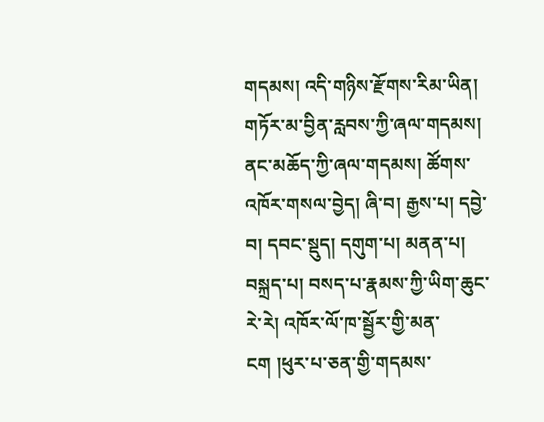གདམས། འདི་གཉིས་རྫོགས་རིམ་ཡིན། གཏོར་མ་བྱིན་རླབས་ཀྱི་ཞལ་གདམས། ནང་མཆོད་ཀྱི་ཞལ་གདམས། ཚོགས་འཁོར་གསལ་བྱེད། ཞི་བ། རྒྱས་པ། དབྱེ་བ། དབང་སྡུད། དགུག་པ། མནན་པ། བསྐྲད་པ། བསད་པ་རྣམས་ཀྱི་ཡིག་ཆུང་རེ་རེ། འཁོར་ལོ་ཁ་སྦྱོར་གྱི་མན་ངག །ཕུར་པ་ཅན་གྱི་གདམས་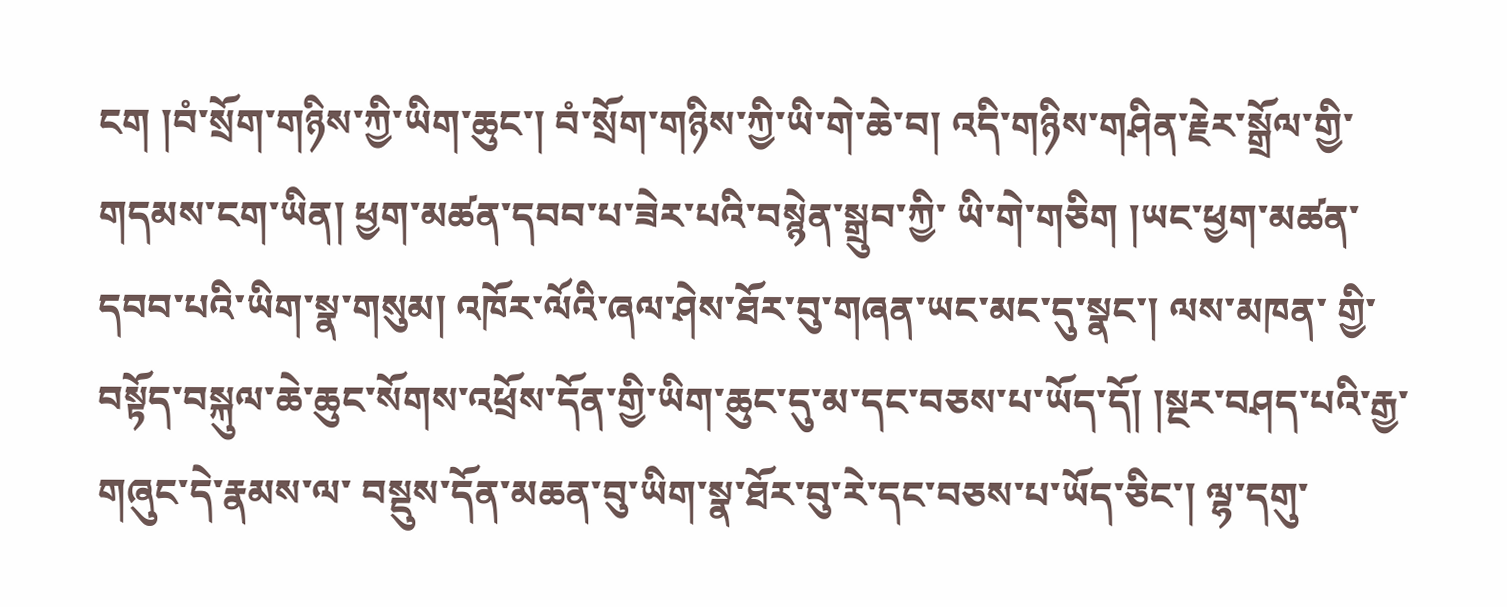ངག །བཾ་སྲོག་གཉིས་ཀྱི་ཡིག་ཆུང་། བཾ་སྲོག་གཉིས་ཀྱི་ཡི་གེ་ཆེ་བ། འདི་གཉིས་གཤིན་རྗེར་སྒྲོལ་གྱི་གདམས་ངག་ཡིན། ཕྱག་མཚན་དབབ་པ་ཟེར་པའི་བསྙེན་སྒྲུབ་ཀྱི་ ཡི་གེ་གཅིག །ཡང་ཕྱག་མཚན་དབབ་པའི་ཡིག་སྣ་གསུམ། འཁོར་ལོའི་ཞལ་ཤེས་ཐོར་བུ་གཞན་ཡང་མང་དུ་སྣང་། ལས་མཁན་ གྱི་བསྟོད་བསྐུལ་ཆེ་ཆུང་སོགས་འཕྲོས་དོན་གྱི་ཡིག་ཆུང་དུ་མ་དང་བཅས་པ་ཡོད་དོ། །སྔར་བཤད་པའི་རྒྱ་གཞུང་དེ་རྣམས་ལ་ བསྡུས་དོན་མཆན་བུ་ཡིག་སྣ་ཐོར་བུ་རེ་དང་བཅས་པ་ཡོད་ཅིང་། ལྷ་དགུ་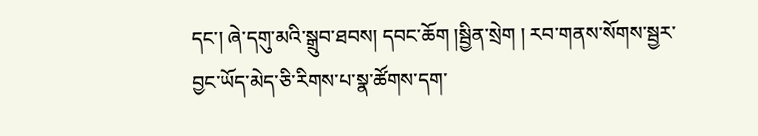དང་། ཞེ་དགུ་མའི་སྒྲུབ་ཐབས། དབང་ཆོག །སྦྱིན་སྲེག ། རབ་གནས་སོགས་སྦྱར་བྱང་ཡོད་མེད་ཅི་རིགས་པ་སྣ་ཚོགས་དག་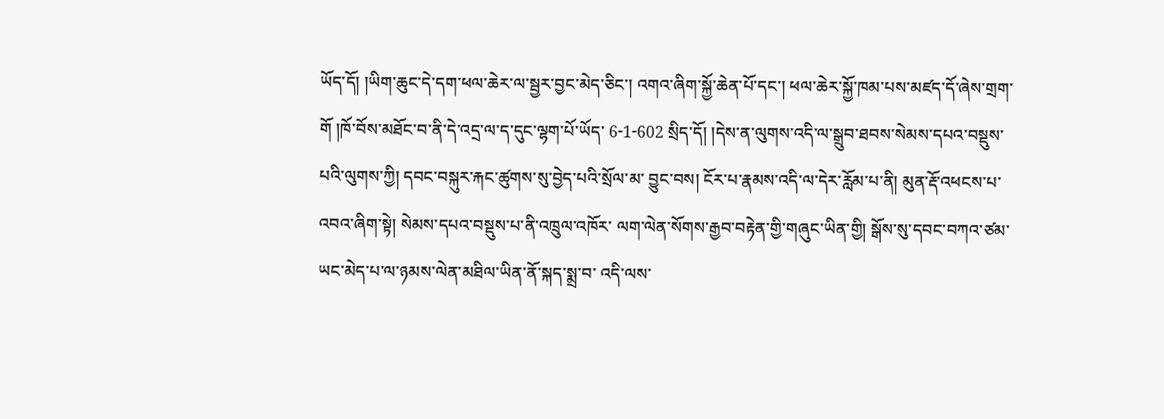ཡོད་དོ། །ཡིག་ཆུང་དེ་དག་ཕལ་ཆེར་ལ་སྦྱར་བྱང་མེད་ཅིང་། འགའ་ཞིག་སྐྱོ་ཆེན་པོ་དང་། ཕལ་ཆེར་སྐྱོ་ཁམ་པས་མཛད་དོ་ཞེས་གྲག་གོ །ཁོ་བོས་མཐོང་བ་ནི་དེ་འདྲ་ལ་ད་དུང་ལྷག་པོ་ཡོད་ 6-1-602 སྲིད་དོ། །དེས་ན་ལུགས་འདི་ལ་སྒྲུབ་ཐབས་སེམས་དཔའ་བསྡུས་པའི་ལུགས་ཀྱི། དབང་བསྐུར་རྐང་ཚུགས་སུ་བྱེད་པའི་སྲོལ་མ་ བྱུང་བས། ངོར་པ་རྣམས་འདི་ལ་དེར་རློམ་པ་ནི། མུན་རྡོ་འཕངས་པ་འབའ་ཞིག་སྟེ། སེམས་དཔའ་བསྡུས་པ་ནི་འཁྲུལ་འཁོར་ ལག་ལེན་སོགས་རྒྱབ་བརྟེན་གྱི་གཞུང་ཡིན་གྱི། སྒོས་སུ་དབང་བཀའ་ཙམ་ཡང་མེད་པ་ལ་ཉམས་ལེན་མཐིལ་ཡིན་ནོ་སྐད་སྨྲ་བ་ འདི་ལས་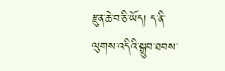རྫུན་ཆེ་བ་ཅི་ཡོད། ད་ནི་ལུགས་འདིའི་སྒྲུབ་ཐབས་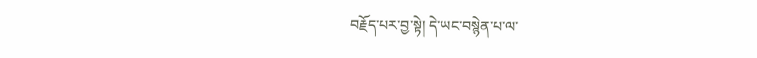བརྗོད་པར་བྱ་སྟེ། དེ་ཡང་བསྙེན་པ་ལ་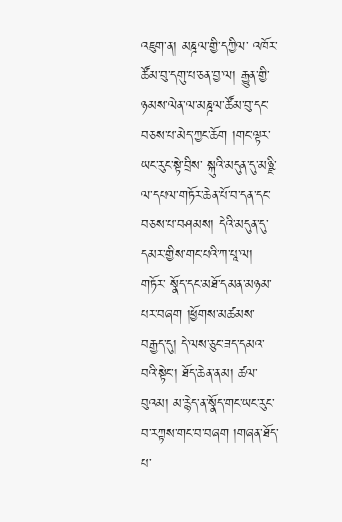འཇུག་ན། མཎྜལ་གྱི་དཀྱིལ་ འཁོར་ཚོམ་བུ་དགུ་པ་ཅན་བྱ་ལ། རྒྱུན་གྱི་ཉམས་ལེན་ལ་མཎྜལ་ཚོམ་བུ་དང་བཅས་པ་མེད་ཀྱང་ཆོག །གང་ལྟར་ཡང་རུང་སྟེ་བྲིས་ སྐུའི་མདུན་དུ་མཉྫི་ལ་དཔལ་གཏོར་ཆེན་པོ་བ་དན་དང་བཅས་པ་བཤམས། དེའི་མདུན་དུ་དམར་གྱིས་གང་པའི་ཀ་པཱ་ལ། གཏོར་ སྣོད་དང་མཐོ་དམན་མཉམ་པར་བཞག །ཕྱོགས་མཚམས་བརྒྱད་དུ། དེ་ལས་ཅུང་ཟད་དམའ་བའི་སྟེང་། ཐོད་ཆེན་ནམ། ཚལ་ བུའམ། མ་རྙེད་ན་སྣོད་གང་ཡང་རུང་བ་རཀྟས་གང་བ་བཞག །གཞན་ཐོད་པ་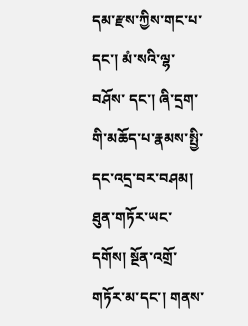དམ་རྫས་ཀྱིས་གང་པ་དང་། མཾ་སའི་ལྷ་བཤོས་ དང་། ཞི་དྲག་གི་མཆོད་པ་རྣམས་སྤྱི་དང་འདྲ་བར་བཤམ། ཐུན་གཏོར་ཡང་དགོས། སྔོན་འགྲོ་གཏོར་མ་དང་། གནས་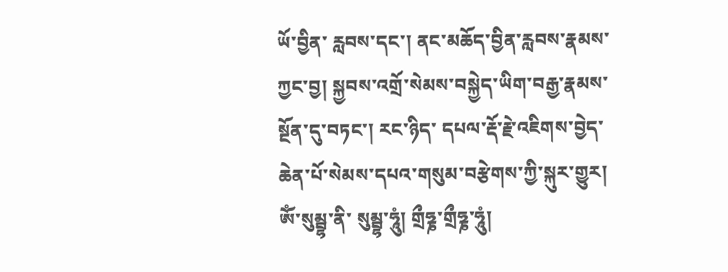ཡོ་བྱིན་ རླབས་དང་། ནང་མཆོད་བྱིན་རླབས་རྣམས་ཀྱང་བྱ། སྐྱབས་འགྲོ་སེམས་བསྐྱེད་ཡིག་བརྒྱ་རྣམས་སྔོན་དུ་བཏང་། རང་ཉིད་ དཔལ་རྡོ་རྗེ་འཇིགས་བྱེད་ཆེན་པོ་སེམས་དཔའ་གསུམ་བརྩེགས་ཀྱི་སྐུར་གྱུར། ༀ་སུམྦྷ་ནི་ སུམྦྷ་ཧཱུཾ། གྲྀཧྞ་གྲྀཧྞ་ཧཱུཾ།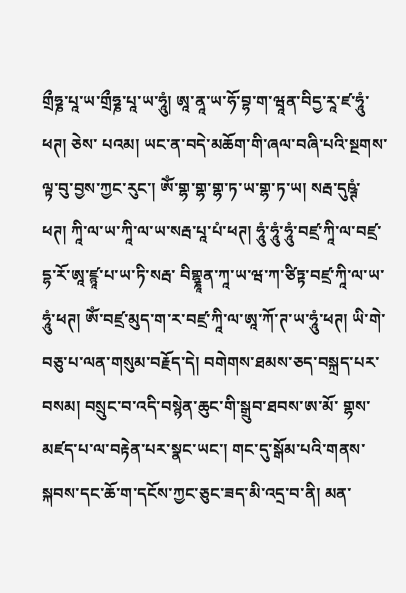གྲྀཧྞ་པཱ་ཡ་གྲྀཧྞ་པཱ་ཡ་ཧཱུཾ། ཨཱ་ནཱ་ཡ་ཧོ་བྷ་ག་ཝཱན་བིདྱ་རཱ་ཛ་ཧཱུཾ་ཕཊ། ཅེས་ པའམ། ཡང་ན་བདེ་མཆོག་གི་ཞལ་བཞི་པའི་སྔགས་ལྟ་བུ་བྱས་ཀྱང་རུང་། ༀ་གྷ་གྷ་གྷ་ཏ་ཡ་གྷ་ཏ་ཡ། སརྦ་དུཥྚཾ་ ཕཊ། ཀཱི་ལ་ཡ་ཀཱི་ལ་ཡ་སརྦ་པཱ་པཾ་ཕཊ། ཧཱུཾ་ཧཱུཾ་ཧཱུཾ་བཛྲ་ཀཱི་ལ་བཛྲ་དྷ་རོ་ཨཱ་ཛྙཱ་པ་ཡ་ཏི་སརྦ་ བིགྷྣཱན་ཀཱ་ཡ་ཝ་ཀ་ཙིཏྟ་བཛྲ་ཀཱི་ལ་ཡ་ཧཱུཾ་ཕཊ། ༀ་བཛྲ་མུད་ག་ར་བཛྲ་ཀཱི་ལ་ཨཱ་ཀོ་ཊ་ཡ་ཧཱུཾ་ཕཊ། ཡི་གེ་བཅུ་པ་ལན་གསུམ་བརྗོད་དེ། བགེགས་ཐམས་ཅད་བསྐྲད་པར་བསམ། བསྲུང་བ་འདི་བསྙེན་ཆུང་གི་སྒྲུབ་ཐབས་ཨ་མོ་ གྷས་མཛད་པ་ལ་བརྟེན་པར་སྣང་ཡང་། གང་དུ་སྒོམ་པའི་གནས་སྐབས་དང་ཆོ་ག་དངོས་ཀྱང་ཅུང་ཟད་མི་འདྲ་བ་ནི། མན་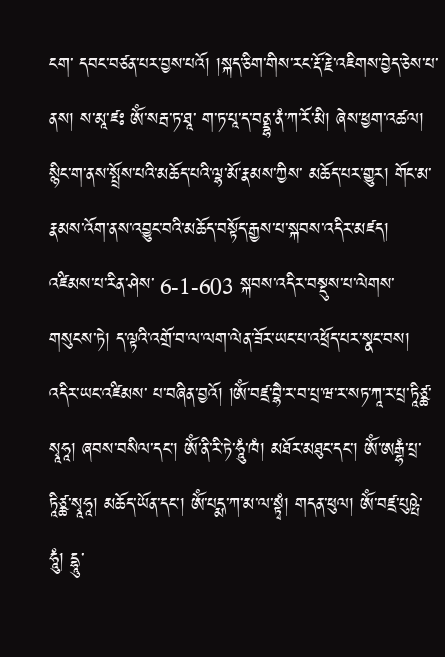ངག་ དབང་བཙན་པར་བྱས་པའོ། །སྐད་ཅིག་གིས་རང་རྡོ་རྗེ་འཇིགས་བྱེད་ཅེས་པ་ནས། ས་མཱ་ཛཿ ༀ་སརྦ་ཏ་ཐཱ་ ག་ཏ་པཱ་ད་བནྡྷ་ནཾ་ཀ་རོ་མི། ཞེས་ཕྱག་འཚལ། སྙིང་ག་ནས་སྤྲོས་པའི་མཆོད་པའི་ལྷ་མོ་རྣམས་ཀྱིས་ མཆོད་པར་གྱུར། གོང་མ་རྣམས་འོག་ནས་འབྱུང་བའི་མཆོད་བསྟོད་རྒྱས་པ་སྐབས་འདིར་མཛད། འཛིམས་པ་རིན་ཤེས་ 6-1-603 སྐབས་འདིར་བསྡུས་པ་ལེགས་གསུངས་ཏེ། ད་ལྟའི་འགྲོ་བ་ལ་ལག་ལེན་ཟོར་ཡང་པ་འཕྲོད་པར་སྣང་བས། འདིར་ཡང་འཛིམས་ པ་བཞིན་བྱའོ། །ༀ་བཛྲ་བྷཻ་ར་བ་པྲ་ཝ་ར་སཏ་ཀཱ་ར་པྲ་ཏཱིཙྪ་སྭཱཧཱ། ཞབས་བསིལ་དང་། ༀ་ནི་རི་ཏེ་ཧཱུཾ་ཁཾ། མཐོར་མཐུང་དང་། ༀ་ཨརྒྷཾ་པྲ་ཏཱིཙྪ་སྭཱཧཱ། མཆོད་ཡོན་དང་། ༀ་པདྨ་ཀ་མ་ལ་སྟྭཾ། གདན་ཕུལ། ༀ་བཛྲ་པུཥྤེ་ ཧཱུཾ། དྷཱུ་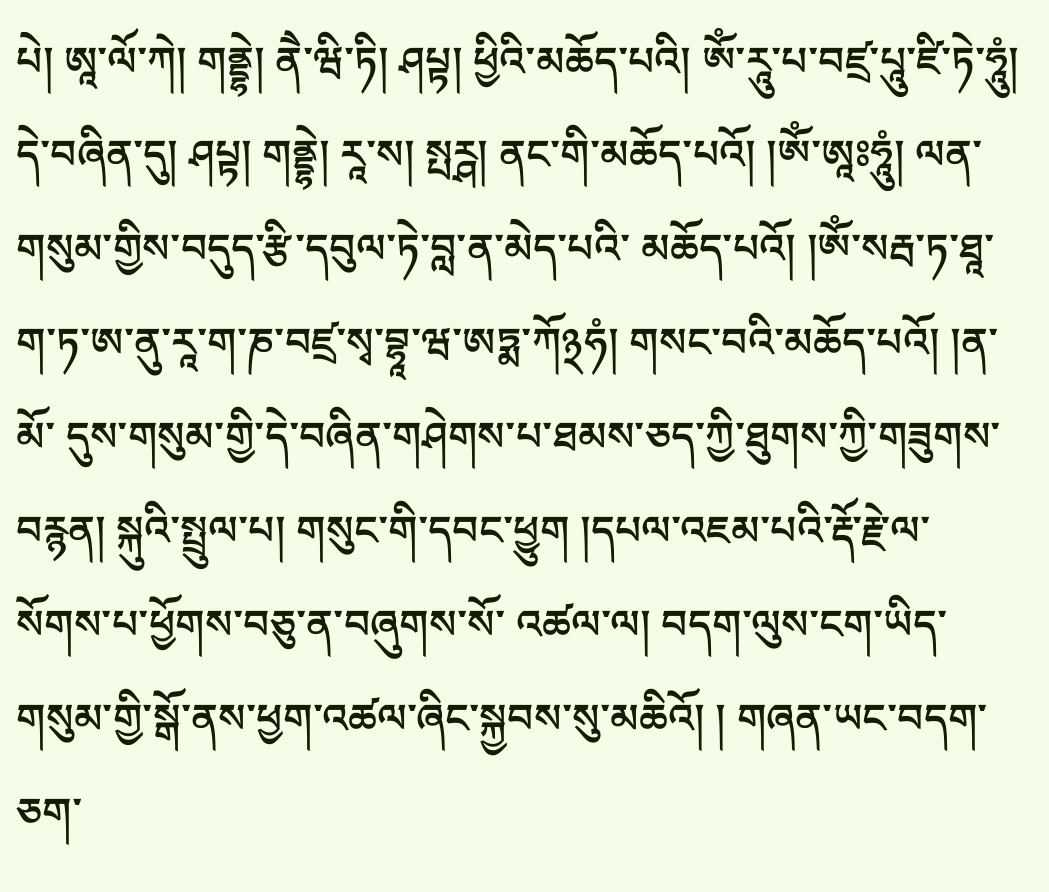པེ། ཨཱ་ལོ་ཀེ། གནྡྷེ། ནཻ་ཝི་ཏི། ཤཔྟ། ཕྱིའི་མཆོད་པའི། ༀ་རཱུ་པ་བཛྲ་པཱུ་ཛི་ཏེ་ཧཱུཾ། དེ་བཞིན་དུ། ཤཔྟ། གནྡྷེ། རཱ་ས། སྤཪྴ། ནང་གི་མཆོད་པའོ། །ༀ་ཨཱཿཧཱུཾ། ལན་གསུམ་གྱིས་བདུད་རྩི་དབུལ་ཏེ་བླ་ན་མེད་པའི་ མཆོད་པའོ། །ༀ་སརྦ་ཏ་ཐཱ་ག་ཏ་ཨ་ནུ་རཱ་ག་ཎ་བཛྲ་སྭ་བྷཱ་ཝ་ཨཏྨ་ཀོ྅ཧཾ། གསང་བའི་མཆོད་པའོ། །ན་མོ་ དུས་གསུམ་གྱི་དེ་བཞིན་གཤེགས་པ་ཐམས་ཅད་ཀྱི་ཐུགས་ཀྱི་གཟུགས་བརྙན། སྐུའི་སྤྲུལ་པ། གསུང་གི་དབང་ཕྱུག །དཔལ་འཇམ་པའི་རྡོ་རྗེ་ལ་སོགས་པ་ཕྱོགས་བཅུ་ན་བཞུགས་སོ་ འཚལ་ལ། བདག་ལུས་ངག་ཡིད་གསུམ་གྱི་སྒོ་ནས་ཕྱག་འཚལ་ཞིང་སྐྱབས་སུ་མཆིའོ། ། གཞན་ཡང་བདག་ཅག་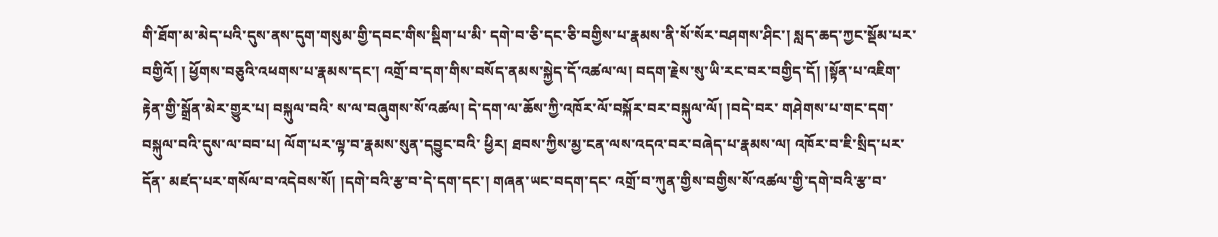གི་ཐོག་མ་མེད་པའི་དུས་ནས་དུག་གསུམ་གྱི་དབང་གིས་སྡིག་པ་མི་ དགེ་བ་ཅི་དང་ཅི་བགྱིས་པ་རྣམས་ནི་སོ་སོར་བཤགས་ཤིང་། སླད་ཆད་ཀྱང་སྡོམ་པར་བགྱིའོ། ། ཕྱོགས་བཅུའི་འཕགས་པ་རྣམས་དང་། འགྲོ་བ་དག་གིས་བསོད་ནམས་སྐྱེད་དོ་འཚལ་ལ། བདག་རྗེས་སུ་ཡི་རང་བར་བགྱིད་དོ། །སྟོན་པ་འཇིག་རྟེན་གྱི་སྒྲོན་མེར་གྱུར་པ། བསྐུལ་བའི་ ས་ལ་བཞུགས་སོ་འཚལ། དེ་དག་ལ་ཆོས་ཀྱི་འཁོར་ལོ་བསྐོར་བར་བསྐུལ་ལོ། །བདེ་བར་ གཤེགས་པ་གང་དག་བསྐུལ་བའི་དུས་ལ་བབ་པ། ལོག་པར་ལྟ་བ་རྣམས་སུན་དབྱུང་བའི་ ཕྱིར། ཐབས་ཀྱིས་མྱ་ངན་ལས་འདའ་བར་བཞེད་པ་རྣམས་ལ། འཁོར་བ་ཇི་སྲིད་པར་དོན་ མཛད་པར་གསོལ་བ་འདེབས་སོ། །དགེ་བའི་རྩ་བ་དེ་དག་དང་། གཞན་ཡང་བདག་དང་ འགྲོ་བ་ཀུན་གྱིས་བགྱིས་སོ་འཚལ་གྱི་དགེ་བའི་རྩ་བ་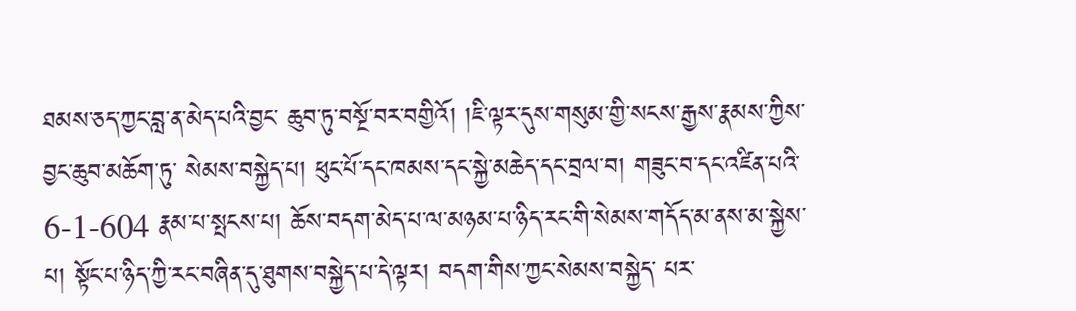ཐམས་ཅད་ཀྱང་བླ་ན་མེད་པའི་བྱང་ ཆུབ་ཏུ་བསྔོ་བར་བགྱིའོ། །ཇི་ལྟར་དུས་གསུམ་གྱི་སངས་རྒྱས་རྣམས་ཀྱིས་བྱང་ཆུབ་མཆོག་ཏུ་ སེམས་བསྐྱེད་པ། ཕུང་པོ་དང་ཁམས་དང་སྐྱེ་མཆེད་དང་བྲལ་བ། གཟུང་བ་དང་འཛིན་པའི་ 6-1-604 རྣམ་པ་སྤངས་པ། ཆོས་བདག་མེད་པ་ལ་མཉམ་པ་ཉིད་རང་གི་སེམས་གདོད་མ་ནས་མ་སྐྱེས་ པ། སྟོང་པ་ཉིད་ཀྱི་རང་བཞིན་དུ་ཐུགས་བསྐྱེད་པ་དེ་ལྟར། བདག་གིས་ཀྱང་སེམས་བསྐྱེད་ པར་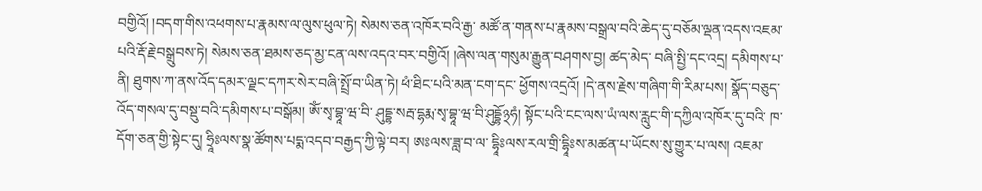བགྱིའོ། །བདག་གིས་འཕགས་པ་རྣམས་ལ་ལུས་ཕུལ་ཏེ། སེམས་ཅན་འཁོར་བའི་རྒྱ་ མཚོ་ན་གནས་པ་རྣམས་བསྒྲལ་བའི་ཆེད་དུ་བཅོམ་ལྡན་འདས་འཇམ་པའི་རྡོ་རྗེ་བསྒྲུབས་ཏེ། སེམས་ཅན་ཐམས་ཅད་མྱ་ངན་ལས་འདའ་བར་བགྱིའོ། །ཞེས་ལན་གསུམ་རྒྱུན་བཤགས་བྱ། ཚད་མེད་ བཞི་སྤྱི་དང་འདྲ། དམིགས་པ་ནི། ཐུགས་ཀ་ནས་འོད་དམར་ལྗང་དཀར་སེར་བཞི་སྤྲོ་བ་ཡིན་ཏེ། ཕཾ་ཐིང་པའི་མན་ངག་དང་ ཕྱོགས་འདྲའོ། །དེ་ནས་རྗེས་གཞིག་གི་རིམ་པས། སྣོད་བཅུད་འོད་གསལ་དུ་བསྡུ་བའི་དམིགས་པ་བསྒོམ། ༀ་སྭ་བྷཱ་ཝ་བི་ ཤུདྡྷ་སརྦ་དྷརྨ་སྭ་བྷཱ་ཝ་བི་ཤུདྡྷོ྅ཧཾ། སྟོང་པའི་ངང་ལས་ཡཾ་ལས་རླུང་གི་དཀྱིལ་འཁོར་དུ་བའི་ ཁ་དོག་ཅན་གྱི་སྟེང་དུ། ཧྲཱིཿལས་སྣ་ཚོགས་པདྨ་འདབ་བརྒྱད་ཀྱི་ལྟེ་བར། ཨཿལས་ཟླ་བ་ལ་ དྷཱིཿལས་རལ་གྲི་དྷཱིཿས་མཚན་པ་ཡོངས་སུ་གྱུར་པ་ལས། འཇམ་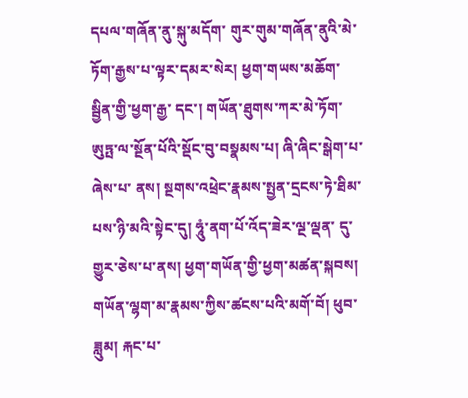དཔལ་གཞོན་ནུ་སྐུ་མདོག་ གུར་གུམ་གཞོན་ནུའི་མེ་ཏོག་རྒྱས་པ་ལྟར་དམར་སེར། ཕྱག་གཡས་མཆོག་སྦྱིན་གྱི་ཕྱག་རྒྱ་ དང་། གཡོན་ཐུགས་ཀར་མེ་ཏོག་ཨུཏྤ་ལ་སྔོན་པོའི་སྡོང་བུ་བསྣམས་པ། ཞི་ཞིང་སྒེག་པ་ཞེས་པ་ ནས། སྔགས་འཕྲེང་རྣམས་སྤྱན་དྲངས་ཏེ་ཐིམ་པས་ཉི་མའི་སྟེང་དུ། ཧཱུཾ་ནག་པོ་འོད་ཟེར་ལྔ་ལྡན་ དུ་གྱུར་ཅེས་པ་ནས། ཕྱག་གཡོན་གྱི་ཕྱག་མཚན་སྐབས། གཡོན་ལྷག་མ་རྣམས་ཀྱིས་ཚངས་པའི་མགོ་བོ། ཕུབ་ཟླུམ། རྐང་པ་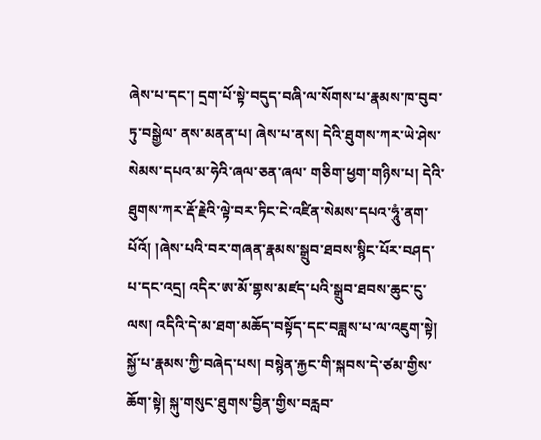ཞེས་པ་དང་། དྲག་པོ་སྟེ་བདུད་བཞི་ལ་སོགས་པ་རྣམས་ཁ་བུབ་ཏུ་བསྒྱེལ་ ནས་མནན་པ། ཞེས་པ་ནས། དེའི་ཐུགས་ཀར་ཡེ་ཤེས་སེམས་དཔའ་མ་ཧེའི་ཞལ་ཅན་ཞལ་ གཅིག་ཕྱག་གཉིས་པ། དེའི་ཐུགས་ཀར་རྡོ་རྗེའི་ལྟེ་བར་ཏིང་ངེ་འཛིན་སེམས་དཔའ་ཧཱུཾ་ནག་ པོའོ། །ཞེས་པའི་བར་གཞན་རྣམས་སྒྲུབ་ཐབས་སྙིང་པོར་བཤད་པ་དང་འདྲ། འདིར་ཨ་མོ་གྷས་མཛད་པའི་སྒྲུབ་ཐབས་ཆུང་ངུ་ ལས། འདིའི་དེ་མ་ཐག་མཆོད་བསྟོད་དང་བཟླས་པ་ལ་འཇུག་སྟེ། སྐྱོ་པ་རྣམས་ཀྱི་བཞེད་པས། བསྙེན་རྐྱང་གི་སྐབས་དེ་ཙམ་གྱིས་ ཆོག་སྟེ། སྐུ་གསུང་ཐུགས་བྱིན་གྱིས་བརླབ་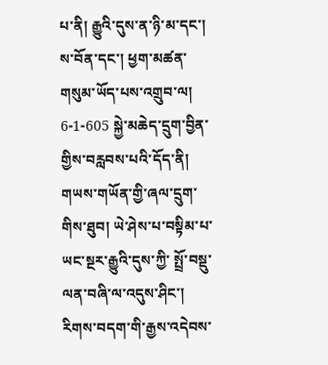པ་ནི། རྒྱུའི་དུས་ན་ཉི་མ་དང་། ས་བོན་དང་། ཕྱག་མཚན་གསུམ་ཡོད་པས་འགྲུབ་ལ། 6-1-605 སྐྱེ་མཆེད་དྲུག་བྱིན་གྱིས་བརླབས་པའི་དོད་ནི། གཡས་གཡོན་གྱི་ཞལ་དྲུག་གིས་ཐུབ། ཡེ་ཤེས་པ་བསྟིམ་པ་ཡང་སྔར་རྒྱུའི་དུས་ཀྱི་ སྤྲོ་བསྡུ་ལན་བཞི་ལ་འདུས་ཤིང་། རིགས་བདག་གི་རྒྱས་འདེབས་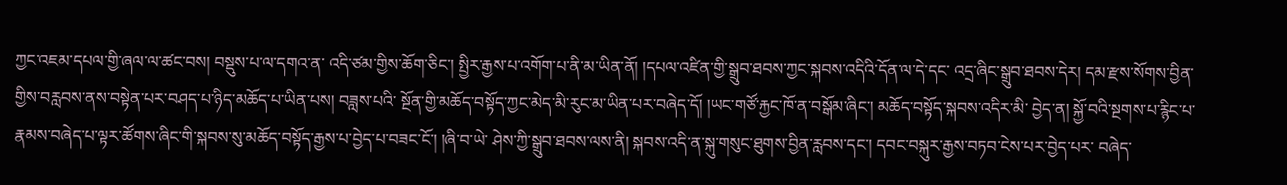ཀྱང་འཇམ་དཔལ་གྱི་ཞལ་ལ་ཚང་བས། བསྡུས་པ་ལ་དགའ་ན་ འདི་ཙམ་གྱིས་ཆོག་ཅིང་། སྤྱིར་རྒྱས་པ་འགོག་པ་ནི་མ་ཡིན་ནོ། །དཔལ་འཛིན་གྱི་སྒྲུབ་ཐབས་ཀྱང་སྐབས་འདིའི་དོན་ལ་དེ་དང་ འདྲ་ཞིང་སྒྲུབ་ཐབས་དེར། དམ་རྫས་སོགས་བྱིན་གྱིས་བརླབས་ནས་བསྟེན་པར་བཤད་པ་ཉིད་མཆོད་པ་ཡིན་པས། བཟླས་པའི་ སྔོན་གྱི་མཆོད་བསྟོད་ཀྱང་མེད་མི་རུང་མ་ཡིན་པར་བཞེད་དོ། །ཡང་གཙོ་རྐྱང་ཁོ་ན་བསྒོམ་ཞིང་། མཆོད་བསྟོད་སྐབས་འདིར་མི་ བྱེད་ན། སྐྱོ་བའི་སྔགས་པ་རྙིང་པ་རྣམས་བཞེད་པ་ལྟར་ཚོགས་ཞིང་གི་སྐབས་སུ་མཆོད་བསྟོད་རྒྱས་པ་བྱེད་པ་བཟང་ངོ་། །ཞི་བ་ཡེ་ ཤེས་ཀྱི་སྒྲུབ་ཐབས་ལས་ནི། སྐབས་འདི་ན་སྐུ་གསུང་ཐུགས་བྱིན་རླབས་དང་། དབང་བསྐུར་རྒྱས་བཏབ་ངེས་པར་བྱེད་པར་ བཞེད་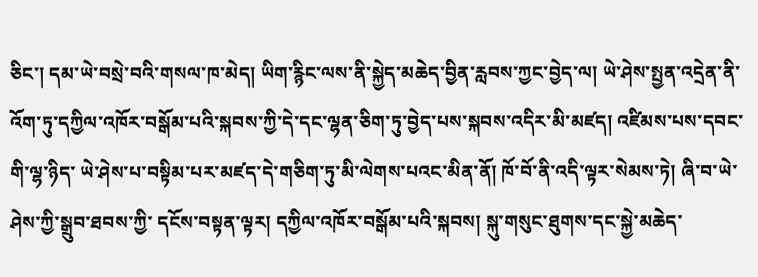ཅིང་། དམ་ཡེ་བསྲེ་བའི་གསལ་ཁ་མེད། ཡིག་རྙིང་ལས་ནི་སྐྱེད་མཆེད་བྱིན་རླབས་ཀྱང་བྱེད་ལ། ཡེ་ཤེས་སྤྱན་འདྲེན་ནི་ འོག་ཏུ་དཀྱིལ་འཁོར་བསྒོམ་པའི་སྐབས་ཀྱི་དེ་དང་ལྷན་ཅིག་ཏུ་བྱེད་པས་སྐབས་འདིར་མི་མཛད། འཛིམས་པས་དབང་གི་ལྷ་ཉིད་ ཡེ་ཤེས་པ་བསྟིམ་པར་མཛད་དེ་གཅིག་ཏུ་མི་ལེགས་པའང་མིན་ནོ། ཁོ་བོ་ནི་འདི་ལྟར་སེམས་ཏེ། ཞི་བ་ཡེ་ཤེས་ཀྱི་སྒྲུབ་ཐབས་ཀྱི་ དངོས་བསྟན་ལྟར། དཀྱིལ་འཁོར་བསྒོམ་པའི་སྐབས། སྐུ་གསུང་ཐུགས་དང་སྐྱེ་མཆེད་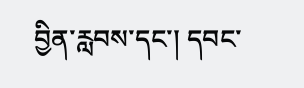བྱིན་རླབས་དང་། དབང་